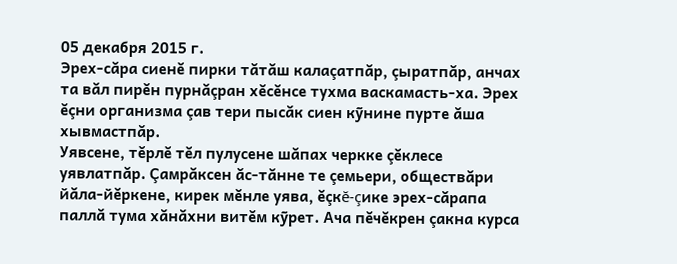05 декабря 2015 г.
Эрех-сăра сиенĕ пирки тăтăш калаçатпăр, çыратпăр, анчах та вăл пирĕн пурнăçран хĕсĕнсе тухма васкамасть-ха. Эрех ĕçни организма çав тери пысăк сиен кỹнине пурте ăша хывмастпăр.
Уявсене, тĕрлĕ тĕл пулусене шăпах черкке çĕклесе уявлатпăр. Çамрăксен ăс-тăнне те çемьери, обществăри йăла-йĕркене, кирек мĕнле уява, ĕçкĕ-çике эрех-сăрапа паллă тума хăнăхни витĕм кỹрет. Ача пĕчĕкрен çакна курса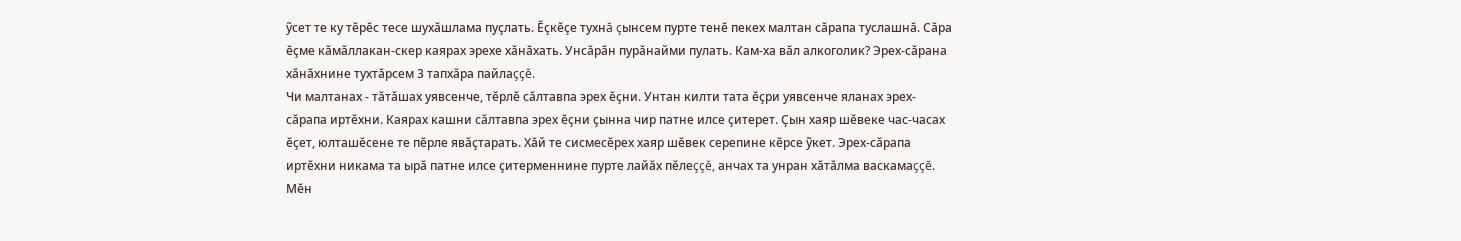ỹсет те ку тĕрĕс тесе шухăшлама пуçлать. Ĕçкĕçе тухнă çынсем пурте тенĕ пекех малтан сăрапа туслашнă. Сăра ĕçме кăмăллакан-скер каярах эрехе хăнăхать. Унсăрăн пурăнайми пулать. Кам-ха вăл алкоголик? Эрех-сăрана хăнăхнине тухтăрсем 3 тапхăра пайлаççĕ.
Чи малтанах - тăтăшах уявсенче, тĕрлĕ сăлтавпа эрех ĕçни. Унтан килти тата ĕçри уявсенче яланах эрех-сăрапа иртĕхни. Каярах кашни сăлтавпа эрех ĕçни çынна чир патне илсе çитерет. Çын хаяр шĕвеке час-часах ĕçет, юлташĕсене те пĕрле явăçтарать. Хăй те сисмесĕрех хаяр шĕвек серепине кĕрсе ỹкет. Эрех-сăрапа иртĕхни никама та ырă патне илсе çитерменнине пурте лайăх пĕлеççĕ, анчах та унран хăтăлма васкамаççĕ. Мĕн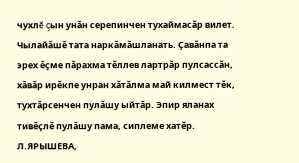чухлĕ çын унăн серепинчен тухаймасăр вилет. Чылайăшĕ тата наркăмăшланать. Çавăнпа та эрех ĕçме пăрахма тĕллев лартрăр пулсассăн, хăвăр ирĕкпе унран хăтăлма май килмест тĕк, тухтăрсенчен пулăшу ыйтăр. Эпир яланах тивĕçлĕ пулăшу пама, сиплеме хатĕр.
Л.ЯРЫШЕВА,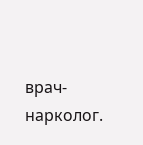врач-нарколог.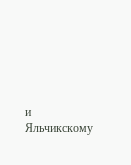и Яльчикскому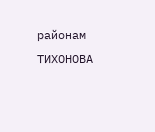районам
ТИХОНОВА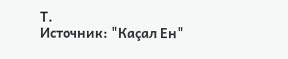Т.
Источник: "Каçал Ен"